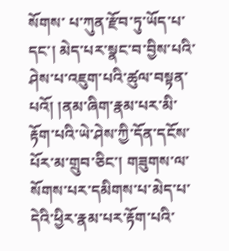སོགས་ པ་ཀུན་རྫོབ་ཏུ་ཡོད་པ་དང་། མེད་པར་སྣང་བ་བྱིས་པའི་ཤེས་པ་འཇུག་པའི་ཚུལ་བསྟན་པའོ། །ནམ་ཞིག་རྣམ་པར་མི་རྟོག་པའི་ཡེ་ཤེས་ཀྱི་དོན་དངོས་པོར་མ་གྲུབ་ཅིང་། གཟུགས་ལ་སོགས་པར་དམིགས་པ་མེད་པ་དེའི་ཕྱིར་རྣམ་པར་རྟོག་པའི་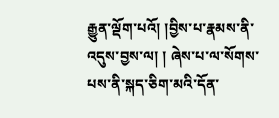རྒྱུན་ལྡོག་པའོ། །བྱིས་པ་རྣམས་ནི་འདུས་བྱས་ལ། ། ཞེས་པ་ལ་སོགས་པས་ནི་སྐད་ཅིག་མའི་དོན་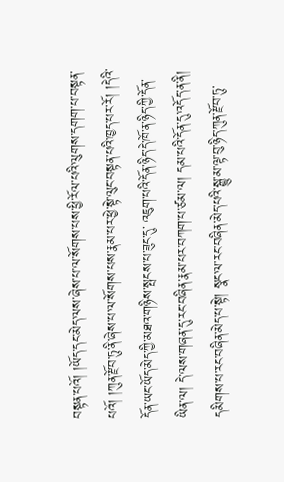བསྟན་པའོ། །ཡོད་དང་མེད་ལས་ཞེས་པ་ལ་སོགས་པས་ཕྱི་རོལ་པའི་ལུགས་དགག་པ་བསྟན་པའོ། །ཀུན་རྫོབ་ཏུ་ནི་ཞེས་པ་ལ་སོགས་པས་རྣམ་པར་ཕྱེ་སྟེ་ལུང་བསྟན་པའི་ཁྱད་པར་རོ། །དེའི་དོན་ཡང་ཡོད་མེད་ཀྱི་མཐའ་གཉིས་སྤངས་པ་ཟུང་དུ་ འཇུག་པའི་དོན་ཉིད་དེ་ཁོ་ན་ཉིད་ཀྱི་དོན་ཡིན་ལ། དེ་ལས་གཞན་དུ་རང་བཞིན་རྣམ་པར་བཀག་པ་ཙམ་ལ། དམ་པའི་དོན་དུ་འདོད་ན་ནི། དམིགས་པ་རང་བཞིན་མེད་པ་སྟེ། སྣང་ལ་རང་བཞིན་མེད་པའི་སྒྱུ་མ་ལྟ་བུ་ཉིད་ཀུན་རྫོབ་ཏུ་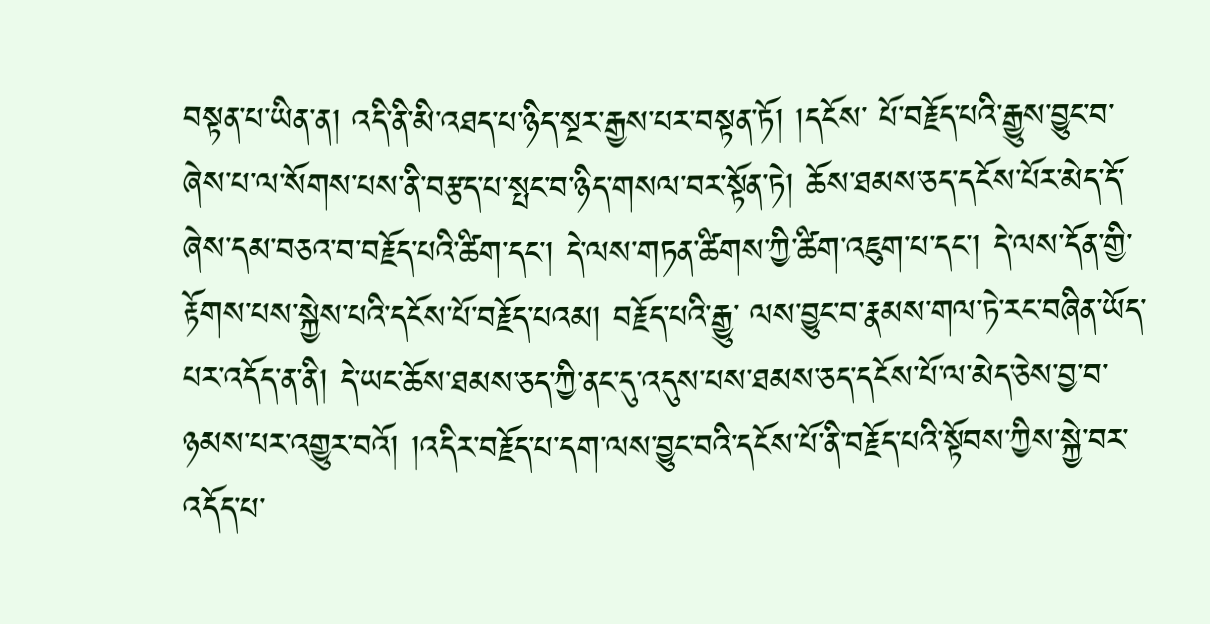བསྟན་པ་ཡིན་ན། འདི་ནི་མི་འཐད་པ་ཉིད་སྔར་རྒྱས་པར་བསྟན་ཏོ། །དངོས་ པོ་བརྗོད་པའི་རྒྱུས་བྱུང་བ་ཞེས་པ་ལ་སོགས་པས་ནི་བརྩད་པ་སྤང་བ་ཉིད་གསལ་བར་སྟོན་ཏེ། ཆོས་ཐམས་ཅད་དངོས་པོར་མེད་དོ་ཞེས་དམ་བཅའ་བ་བརྗོད་པའི་ཚིག་དང་། དེ་ལས་གཏན་ཚིགས་ཀྱི་ཚིག་འཇུག་པ་དང་། དེ་ལས་དོན་གྱི་རྟོགས་པས་སྐྱེས་པའི་དངོས་པོ་བརྗོད་པའམ། བརྗོད་པའི་རྒྱུ་ ལས་བྱུང་བ་རྣམས་གལ་ཏེ་རང་བཞིན་ཡོད་པར་འདོད་ན་ནི། དེ་ཡང་ཆོས་ཐམས་ཅད་ཀྱི་ནང་དུ་འདུས་པས་ཐམས་ཅད་དངོས་པོ་ལ་མེད་ཅེས་བྱ་བ་ཉམས་པར་འགྱུར་བའོ། །འདིར་བརྗོད་པ་དག་ལས་བྱུང་བའི་དངོས་པོ་ནི་བརྗོད་པའི་སྟོབས་ཀྱིས་སྐྱེ་བར་འདོད་པ་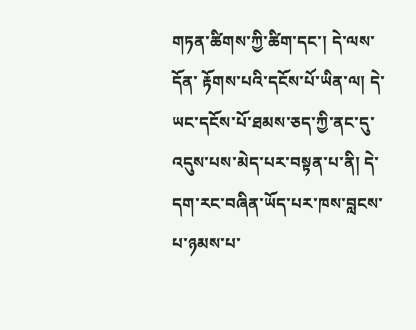གཏན་ཚིགས་ཀྱི་ཚིག་དང་། དེ་ལས་དོན་ རྟོགས་པའི་དངོས་པོ་ཡིན་ལ། དེ་ཡང་དངོས་པོ་ཐམས་ཅད་ཀྱི་ནང་དུ་འདུས་པས་མེད་པར་བསྟན་པ་ནི། དེ་དག་རང་བཞིན་ཡོད་པར་ཁས་བླངས་པ་ཉམས་པ་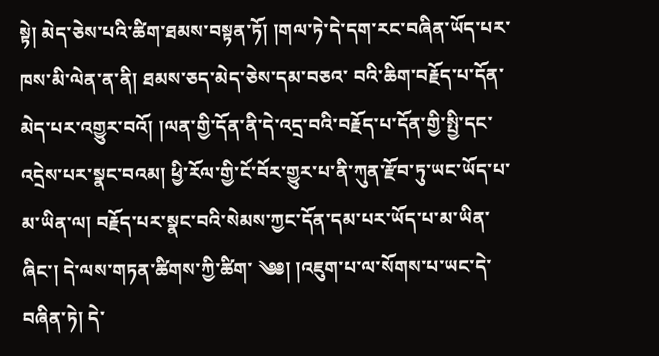སྟེ། མེད་ཅེས་པའི་ཚིག་ཐམས་བསྟན་ཏོ། །གལ་ཏེ་དེ་དག་རང་བཞིན་ཡོད་པར་ཁས་མི་ལེན་ན་ནི། ཐམས་ཅད་མེད་ཅེས་དམ་བཅའ་ བའི་ཆིག་བརྗོད་པ་དོན་མེད་པར་འགྱུར་བའོ། །ལན་གྱི་དོན་ནི་དེ་འདྲ་བའི་བརྗོད་པ་དོན་གྱི་སྤྱི་དང་འདྲེས་པར་སྣང་བའམ། ཕྱི་རོལ་གྱི་ངོ་བོར་གྱུར་པ་ནི་ཀུན་རྫོབ་ཏུ་ཡང་ཡོད་པ་མ་ཡིན་ལ། བརྗོད་པར་སྣང་བའི་སེམས་ཀྱང་དོན་དམ་པར་ཡོད་པ་མ་ཡིན་ཞིང་། དེ་ལས་གཏན་ཚིགས་ཀྱི་ཚིག་ ༄༅། །འཇུག་པ་ལ་སོགས་པ་ཡང་དེ་བཞིན་ཏེ། དེ་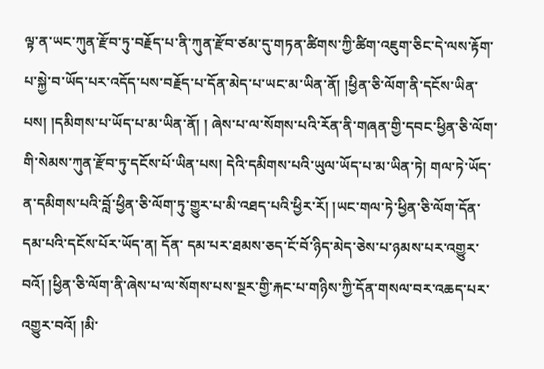ལྟ་ན་ཡང་ཀུན་རྫོབ་ཏུ་བརྗོད་པ་ནི་ཀུན་རྫོབ་ཙམ་དུ་གཏན་ཚིགས་ཀྱི་ཚིག་འཇུག་ཅིང་དེ་ལས་རྟོག་པ་སྐྱེ་བ་ཡོད་པར་འདོད་པས་བརྗོད་པ་དོན་མེད་པ་ཡང་མ་ཡིན་ནོ། །ཕྱིན་ཅི་ལོག་ནི་དངོས་ཡིན་པས། །དམིགས་པ་ཡོད་པ་མ་ཡིན་ནོ། ། ཞེས་པ་ལ་སོགས་པའི་རོན་ནི་གཞན་གྱི་དབང་ཕྱིན་ཅི་ལོག་གི་སེམས་ཀུན་རྫོབ་ཏུ་དངོས་པོ་ཡིན་པས། དེའི་དམིགས་པའི་ཡུལ་ཡོད་པ་མ་ཡིན་ཏེ། གལ་ཏེ་ཡོད་ན་དམིགས་པའི་བློ་ཕྱིན་ཅི་ལོག་ཏུ་གྱུར་པ་མི་འཐད་པའི་ཕྱིར་རོ། །ཡང་གལ་ཏེ་ཕྱིན་ཅི་ལོག་དོན་དམ་པའི་དངོས་པོར་ཡོད་ན། དོན་ དམ་པར་ཐམས་ཅད་ངོ་བོ་ཉིད་མེད་ཅེས་པ་ཉམས་པར་འགྱུར་བའོ། །ཕྱིན་ཅི་ལོག་ནི་ཞེས་པ་ལ་སོགས་པས་སྔར་གྱི་རྐང་པ་གཉིས་ཀྱི་དོན་གསལ་བར་འཆད་པར་འགྱུར་བའོ། །མི་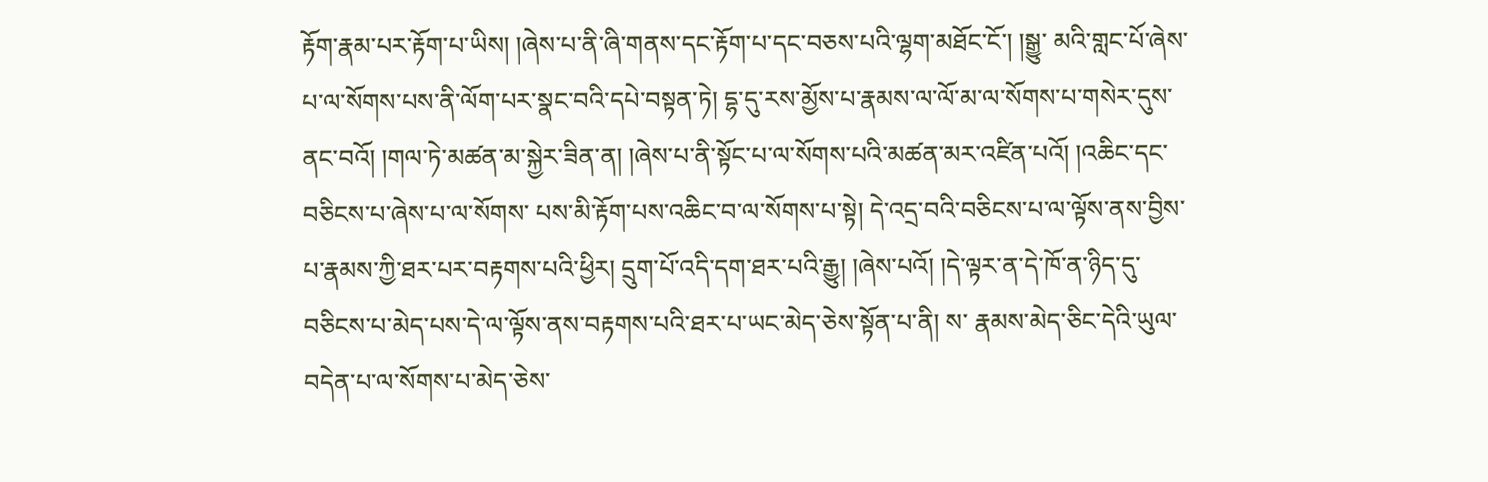རྟོག་རྣམ་པར་རྟོག་པ་ཡིས། །ཞེས་པ་ནི་ཞི་གནས་དང་རྟོག་པ་དང་བཅས་པའི་ལྷག་མཐོང་ངོ་། །སྒྱུ་ མའི་གླང་པོ་ཞེས་པ་ལ་སོགས་པས་ནི་ལོག་པར་སྣང་བའི་དཔེ་བསྟན་ཏེ། དྷ་དུ་རས་མྱོས་པ་རྣམས་ལ་ལོ་མ་ལ་སོགས་པ་གསེར་དུས་ནང་བའོ། །གལ་ཏེ་མཚན་མ་སྐྱེར་ཟིན་ན། །ཞེས་པ་ནི་སྟོང་པ་ལ་སོགས་པའི་མཚན་མར་འཛིན་པའོ། །འཆིང་དང་བཅིངས་པ་ཞེས་པ་ལ་སོགས་ པས་མི་རྟོག་པས་འཆིང་བ་ལ་སོགས་པ་སྟེ། དེ་འདྲ་བའི་བཅིངས་པ་ལ་ལྟོས་ནས་བྱིས་པ་རྣམས་ཀྱི་ཐར་པར་བརྟགས་པའི་ཕྱིར། དྲུག་པོ་འདི་དག་ཐར་པའི་རྒྱུ། །ཞེས་པའོ། །དེ་ལྟར་ན་དེ་ཁོ་ན་ཉིད་དུ་བཅིངས་པ་མེད་པས་དེ་ལ་ལྟོས་ནས་བརྟགས་པའི་ཐར་པ་ཡང་མེད་ཅེས་སྟོན་པ་ནི། ས་ རྣམས་མེད་ཅིང་དེའི་ཡུལ་བདེན་པ་ལ་སོགས་པ་མེད་ཅེས་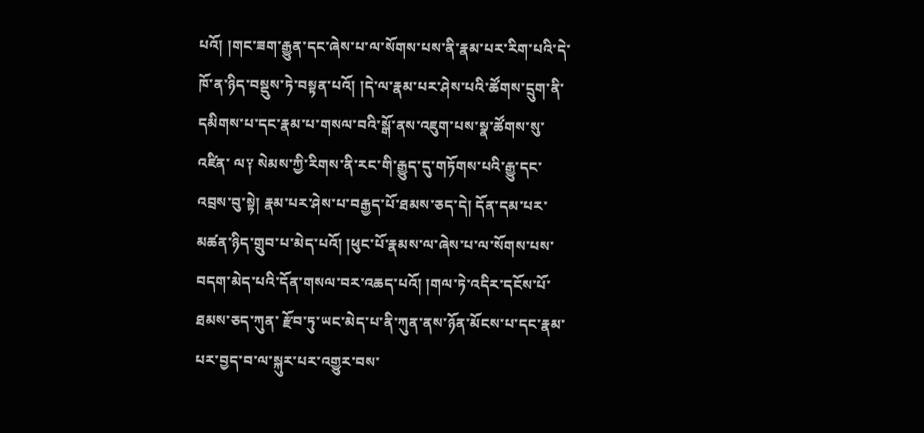པའོ། །གང་ཟག་རྒྱུན་དང་ཞེས་པ་ལ་སོགས་པས་ནི་རྣམ་པར་རིག་པའི་དེ་ཁོ་ན་ཉིད་བསྡུས་ཏེ་བསྟན་པའོ། །དེ་ལ་རྣམ་པར་ཤེས་པའི་ཚོགས་དྲུག་ནི་དམིགས་པ་དང་རྣམ་པ་གསལ་བའི་སྒོ་ནས་འཇུག་པས་སྣ་ཚོགས་སུ་འཛིན་ ལ༑ སེམས་ཀྱི་རིགས་ནི་རང་གི་རྒྱུད་དུ་གཏོགས་པའི་རྒྱུ་དང་འབྲས་བུ་སྟེ། རྣམ་པར་ཤེས་པ་བརྒྱད་པོ་ཐམས་ཅད་དེ། དོན་དམ་པར་མཚན་ཉིད་གྲུབ་པ་མེད་པའོ། །ཕུང་པོ་རྣམས་ལ་ཞེས་པ་ལ་སོགས་པས་བདག་མེད་པའི་དོན་གསལ་བར་འཆད་པའོ། །གལ་ཏེ་འདིར་དངོས་པོ་ཐམས་ཅད་ཀུན་ རྫོབ་ཏུ་ཡང་མེད་པ་ནི་ཀུན་ནས་ཉོན་མོངས་པ་དང་རྣམ་པར་བྱད་བ་ལ་སྐུར་པར་འགྱུར་བས་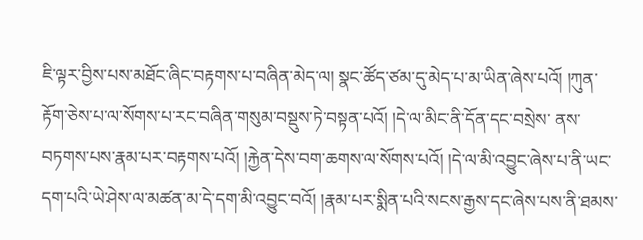ཇི་ལྟར་བྱིས་པས་མཐོང་ཞིང་བརྟགས་པ་བཞིན་མེད་ལ། སྣང་ཚོད་ཙམ་དུ་མེད་པ་མ་ཡིན་ཞེས་པའོ། །ཀུན་རྟོག་ཅེས་པ་ལ་སོགས་པ་རང་བཞིན་གསུམ་བསྡུས་ཏེ་བསྟན་པའོ། །དེ་ལ་མིང་ནི་དོན་དང་བསྲེས་ ནས་བཏགས་པས་རྣམ་པར་བརྟགས་པའོ། །རྐྱེན་དེས་བག་ཆགས་ལ་སོགས་པའོ། །དེ་ལ་མི་འབྱུང་ཞེས་པ་ནི་ཡང་དག་པའི་ཡེ་ཤེས་ལ་མཚན་མ་དེ་དག་མི་འབྱུང་བའོ། །རྣམ་པར་སྨིན་པའི་སངས་རྒྱས་དང་ཞེས་པས་ནི་ཐམས་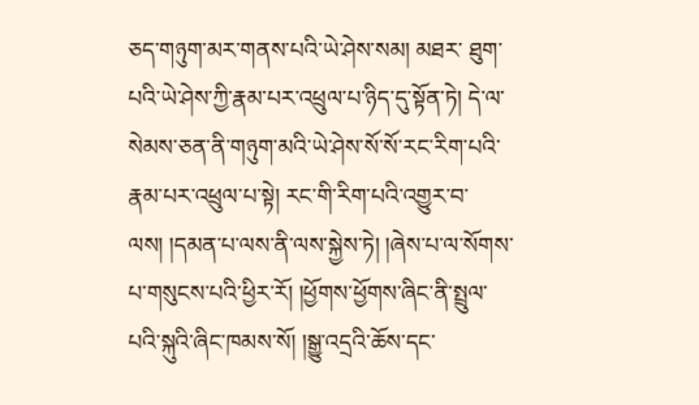ཅད་གཉུག་མར་གནས་པའི་ཡེ་ཤེས་སམ། མཐར་ ཐུག་པའི་ཡེ་ཤེས་ཀྱི་རྣམ་པར་འཕྲུལ་པ་ཉིད་དུ་སྟོན་ཏེ། དེ་ལ་སེམས་ཅན་ནི་གཉུག་མའི་ཡེ་ཤེས་སོ་སོ་རང་རིག་པའི་རྣམ་པར་འཕྲུལ་པ་སྟེ། རང་གི་རིག་པའི་འགྱུར་བ་ལས། །དམན་པ་ལས་ནི་ལས་སྐྱེས་ཏེ། །ཞེས་པ་ལ་སོགས་པ་གསུངས་པའི་ཕྱིར་རོ། །ཕྱོགས་ཕྱོགས་ཞིང་ནི་སྤྲུལ་ པའི་སྐུའི་ཞིང་ཁམས་སོ། །སྒྱུ་འདྲའི་ཆོས་དང་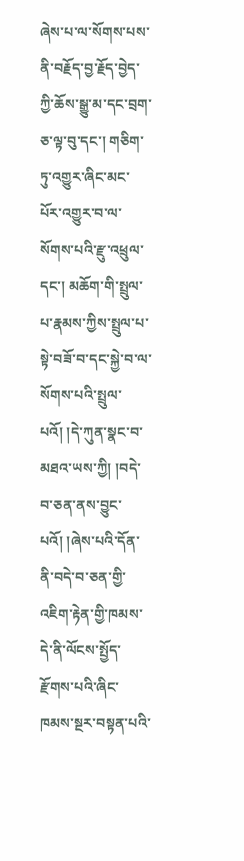ཞེས་པ་ལ་སོགས་པས་ནི་བརྗོད་བྱ་རྗོད་བྱེད་ཀྱི་ཆོས་སྒྱུ་མ་དང་བྲག་ཅ་ལྟ་བུ་དང་། གཅིག་ཏུ་འགྱུར་ཞིང་མང་པོར་འགྱུར་བ་ལ་སོགས་པའི་རྫུ་འཕྲུལ་དང་། མཆོག་གི་སྤྲུལ་པ་རྣམས་ཀྱིས་སྤྲུལ་པ་སྟེ་བཟོ་བ་དང་སྐྱེ་བ་ལ་སོགས་པའི་སྤྲུལ་ པའོ། །དེ་ཀུན་སྣང་བ་མཐའ་ཡས་ཀྱི། །བདེ་བ་ཅན་ནས་བྱུང་པའོ། །ཞེས་པའི་དོན་ནི་བདེ་བ་ཅན་གྱི་འཇིག་རྟེན་གྱི་ཁམས་དེ་ནི་ལོངས་སྤྱོད་རྫོགས་པའི་ཞིང་ཁམས་སྔར་བསྟན་པའི་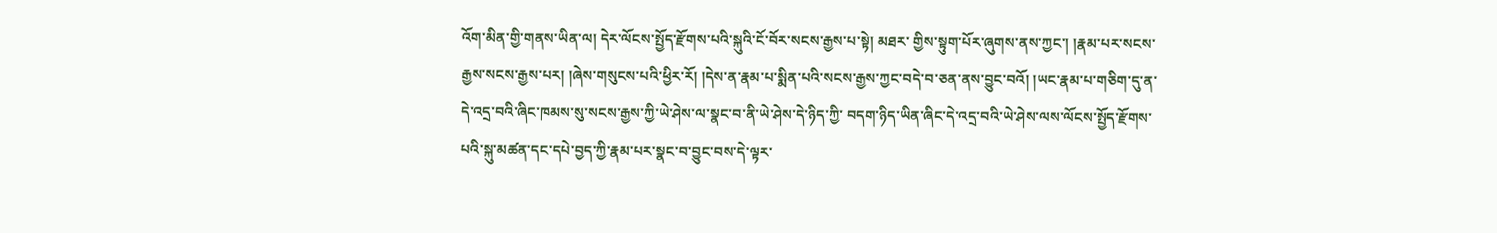འོག་མིན་གྱི་གནས་ཡིན་ལ། དེར་ལོངས་སྤྱོད་རྫོགས་པའི་སྐུའི་ངོ་བོར་སངས་རྒྱས་པ་སྟེ། མཐར་ གྱིས་སྟུག་པོར་ཞུགས་ནས་ཀྱང་། །རྣམ་པར་སངས་རྒྱས་སངས་རྒྱས་པར། །ཞེས་གསུངས་པའི་ཕྱིར་རོ། །དེས་ན་རྣམ་པ་སྨིན་པའི་སངས་རྒྱས་ཀྱང་བདེ་བ་ཅན་ནས་བྱུང་བའོ། །ཡང་རྣམ་པ་གཅིག་དུ་ན་དེ་འདྲ་བའི་ཞིང་ཁམས་སུ་སངས་རྒྱས་ཀྱི་ཡེ་ཤེས་ལ་སྣང་བ་ནི་ཡེ་ཤེས་དེ་ཉིད་ཀྱི་ བདག་ཉིད་ཡིན་ཞིང་དེ་འདྲ་བའི་ཡེ་ཤེས་ལས་ལོངས་སྤྱོད་རྫོགས་པའི་སྐུ་མཚན་དང་དཔེ་བྱད་ཀྱི་རྣམ་པར་སྣང་བ་བྱུང་བས་དེ་ལྟར་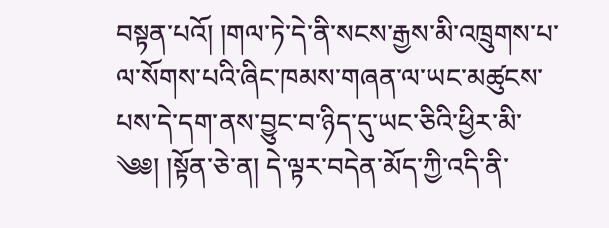བསྟན་པའོ། །གལ་ཏེ་དེ་ནི་སངས་རྒྱས་མི་འཁྲུགས་པ་ལ་སོགས་པའི་ཞིང་ཁམས་གཞན་ལ་ཡང་མཚུངས་པས་དེ་དག་ནས་བྱུང་བ་ཉིད་དུ་ཡང་ཅིའི་ཕྱིར་མི་ ༄༅། །སྟོན་ཅེ་ན། དེ་ལྟར་བདེན་མོད་ཀྱི་འདི་ནི་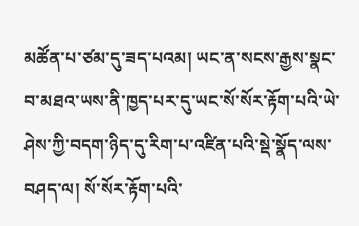མཚོན་པ་ཙམ་དུ་ཟད་པའམ། ཡང་ན་སངས་རྒྱས་སྣང་བ་མཐའ་ཡས་ནི་ཁྱད་པར་དུ་ཡང་སོ་སོར་རྟོག་པའི་ཡེ་ཤེས་ཀྱི་བདག་ཉིད་དུ་རིག་པ་འཛིན་པའི་སྡེ་སྣོད་ལས་བཤད་ལ། སོ་སོར་རྟོག་པའི་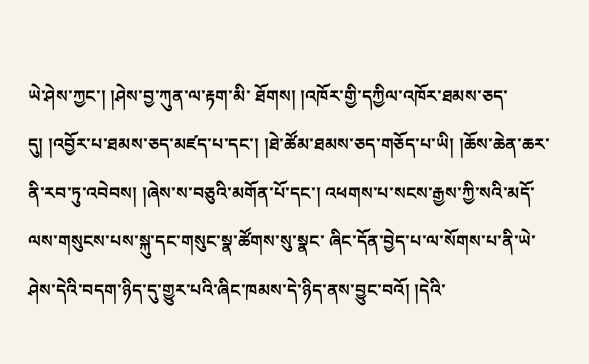ཡེ་ཤེས་ཀྱང་། །ཤེས་བྱ་ཀུན་ལ་རྟག་མི་ ཐོགས། །འཁོར་གྱི་དཀྱིལ་འཁོར་ཐམས་ཅད་དུ། །འབྱོར་པ་ཐམས་ཅད་མཛད་པ་དང་། །ཐེ་ཚོམ་ཐམས་ཅད་གཅོད་པ་ཡི། །ཆོས་ཆེན་ཆར་ནི་རབ་ཏུ་འབེབས། །ཞེས་ས་བཅུའི་མགོན་པོ་དང་། འཕགས་པ་སངས་རྒྱས་ཀྱི་སའི་མདོ་ལས་གསུངས་པས་སྐུ་དང་གསུང་སྣ་ཚོགས་སུ་སྣང་ ཞིང་དོན་བྱེད་པ་ལ་སོགས་པ་ནི་ཡེ་ཤེས་དེའི་བདག་ཉིད་དུ་གྱུར་པའི་ཞིང་ཁམས་དེ་ཉིད་ནས་བྱུང་བའོ། །དེའི་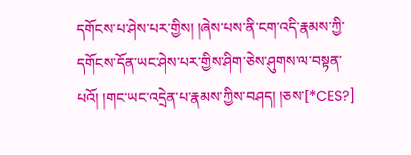དགོངས་པ་ཤེས་པར་གྱིས། །ཞེས་པས་ནི་ངག་འདི་རྣམས་ཀྱི་དགོངས་དོན་ཡང་ཤེས་པར་གྱིས་ཤིག་ཅེས་ཤུགས་ལ་བསྟན་པའོ། །གང་ཡང་འདྲེན་པ་རྣམས་ཀྱིས་བཤད། །ཅས་[*CES?]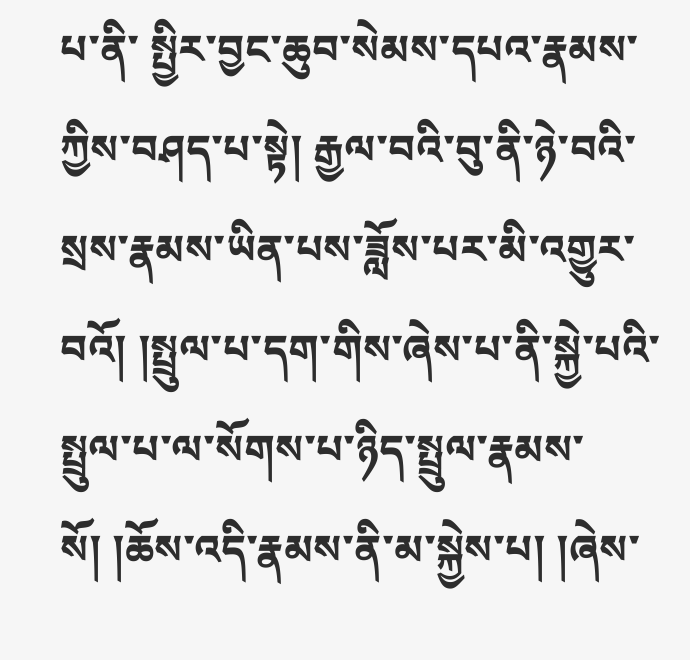པ་ནི་ སྤྱིར་བྱང་ཆུབ་སེམས་དཔའ་རྣམས་ཀྱིས་བཤད་པ་སྟེ། རྒྱལ་བའི་བུ་ནི་ཉེ་བའི་སྲས་རྣམས་ཡིན་པས་ཟློས་པར་མི་འགྱུར་བའོ། །སྤྲུལ་པ་དག་གིས་ཞེས་པ་ནི་སྐྱེ་པའི་སྤྲུལ་པ་ལ་སོགས་པ་ཉིད་སྤྲུལ་རྣམས་སོ། །ཆོས་འདི་རྣམས་ནི་མ་སྐྱེས་པ། །ཞེས་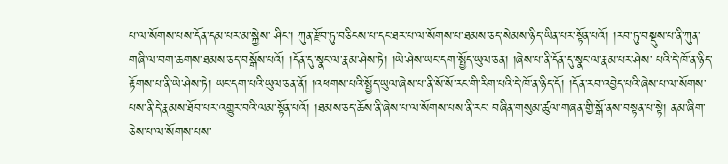པ་ལ་སོགས་པས་དོན་དམ་པར་མ་སྐྱེས་ ཤིང་། ཀུན་རྫོབ་ཏུ་བཅིངས་པ་དང་ཐར་པ་ལ་སོགས་པ་ཐམས་ཅད་སེམས་ཉིད་ཡིན་པར་སྟོན་པའོ། །རབ་ཏུ་བསྡུས་པ་ནི་ཀུན་གཞི་ལ་བག་ཆགས་ཐམས་ཅད་བསྒོས་པའོ། །དོན་དུ་སྣང་ལ་རྣམ་ཤེས་ཏེ། །ཡེ་ཤེས་ཡང་དག་སྤྱོད་ཡུལ་ཅན། །ཞེས་པ་ནི་དོན་དུ་སྣང་ལ་རྣམ་པར་ཤེས་ པའི་དེ་ཁོ་ན་ཉིད་རྟོགས་པ་ནི་ཡེ་ཤེས་ཏེ། ཡང་དག་པའི་ཡུལ་ཅན་ནོ། །འཕགས་པའི་སྤྱོད་ཡུལ་ཞེས་པ་ནི་སོ་སོ་རང་གི་རིག་པའི་དེ་ཁོ་ན་ཉིད་དོ། །དོན་རབ་འབྱེད་པའི་ཞེས་པ་ལ་སོགས་པས་ནི་དེ་རྣམས་ཐོབ་པར་འགྱུར་བའི་ལམ་སྟོན་པའོ། །ཐམས་ཅད་ཆོས་ནི་ཞེས་པ་ལ་སོགས་པས་ནི་རང་ བཞིན་གསུམ་ཚུལ་གཞན་གྱི་སྒོ་ནས་བསྟན་པ་སྟེ། ནམ་ཞིག་ཅེས་པ་ལ་སོགས་པས་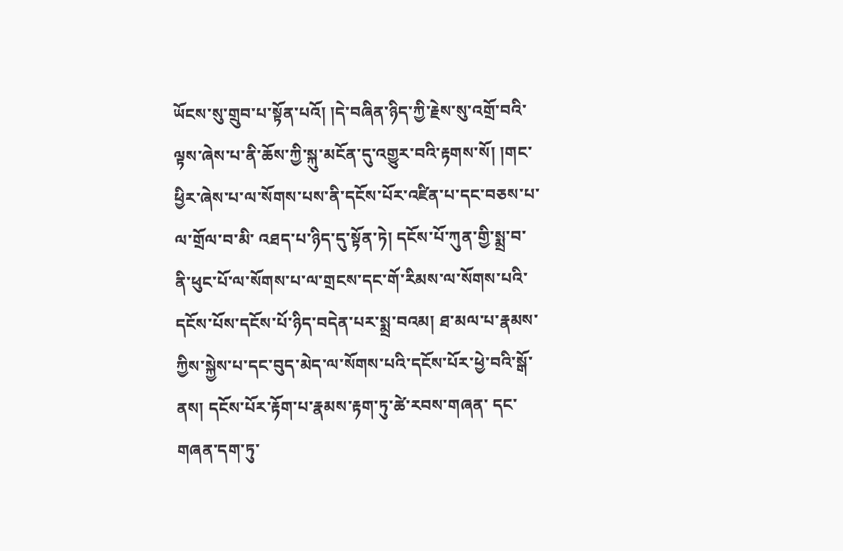ཡོངས་སུ་གྲུབ་པ་སྟོན་པའོ། །དེ་བཞིན་ཉིད་ཀྱི་རྗེས་སུ་འགྲོ་བའི་ལྟས་ཞེས་པ་ནི་ཆོས་ཀྱི་སྐུ་མངོན་དུ་འགྱུར་བའི་རྟགས་སོ། །གང་ཕྱིར་ཞེས་པ་ལ་སོགས་པས་ནི་དངོས་པོར་འཛིན་པ་དང་བཅས་པ་ལ་གྲོལ་བ་མི་ འཐད་པ་ཉིད་དུ་སྟོན་ཏེ། དངོས་པོ་ཀུན་གྱི་སྨྲ་བ་ནི་ཕུང་པོ་ལ་སོགས་པ་ལ་གྲངས་དང་གོ་རིམས་ལ་སོགས་པའི་དངོས་པོས་དངོས་པོ་ཉིད་བདེན་པར་སྨྲ་བའམ། ཐ་མལ་པ་རྣམས་ཀྱིས་སྐྱེས་པ་དང་བུད་མེད་ལ་སོགས་པའི་དངོས་པོར་ཕྱེ་བའི་སྒོ་ནས། དངོས་པོར་རྟོག་པ་རྣམས་རྟག་ཏུ་ཚེ་རབས་གཞན་ དང་གཞན་དག་ཏུ་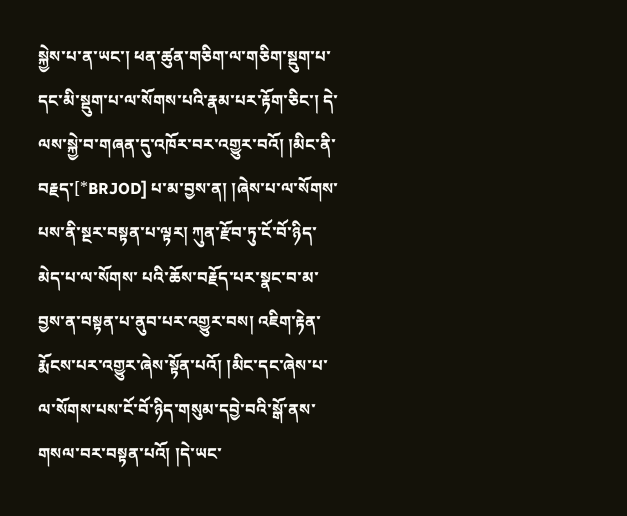སྐྱེས་པ་ན་ཡང་། ཕན་ཚུན་གཅིག་ལ་གཅིག་སྡུག་པ་དང་མི་སྡུག་པ་ལ་སོགས་པའི་རྣམ་པར་རྟོག་ཅིང་། དེ་ལས་སྐྱེ་བ་གཞན་དུ་འཁོར་བར་འགྱུར་བའོ། །མིང་ནི་བརྗད་[*BRJOD] པ་མ་བྱས་ན། །ཞེས་པ་ལ་སོགས་པས་ནི་སྔར་བསྟན་པ་ལྟར། ཀུན་རྫོབ་ཏུ་ངོ་བོ་ཉིད་མེད་པ་ལ་སོགས་ པའི་ཆོས་བརྗོད་པར་སྣང་བ་མ་བྱས་ན་བསྟན་པ་ནུབ་པར་འགྱུར་བས། འཇིག་རྟེན་རྨོངས་པར་འགྱུར་ཞེས་སྟོན་པའོ། །མིང་དང་ཞེས་པ་ལ་སོགས་པས་ངོ་བོ་ཉིད་གསུམ་དབྱེ་བའི་སྒོ་ནས་གསལ་བར་བསྟན་པའོ། །དེ་ཡང་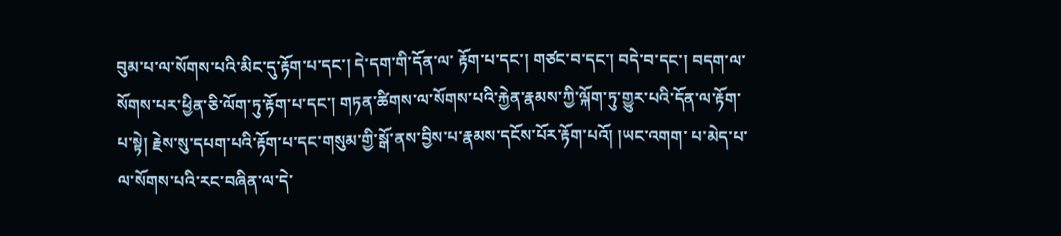བུམ་པ་ལ་སོགས་པའི་མིང་དུ་རྟོག་པ་དང་། དེ་དག་གི་དོན་ལ་ རྟོག་པ་དང་། གཙང་བ་དང་། བདེ་བ་དང་། བདག་ལ་སོགས་པར་ཕྱིན་ཅི་ལོག་ཏུ་རྟོག་པ་དང་། གཏན་ཚིགས་ལ་སོགས་པའི་རྐྱེན་རྣམས་ཀྱི་ལྐོག་ཏུ་གྱུར་པའི་དོན་ལ་རྟོག་པ་སྟེ། རྗེས་སུ་དཔག་པའི་རྟོག་པ་དང་གསུམ་གྱི་སྒོ་ནས་བྱིས་པ་རྣམས་དངོས་པོར་རྟོག་པའོ། །ཡང་འགག་ པ་མེད་པ་ལ་སོགས་པའི་རང་བཞིན་ལ་དེ་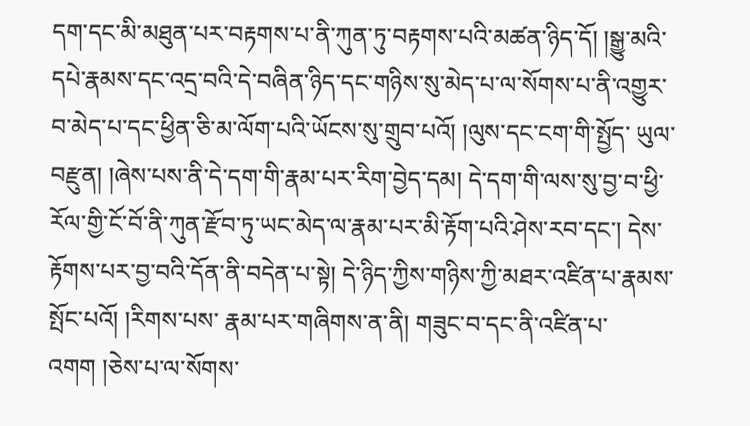དག་དང་མི་མཐུན་པར་བརྟགས་པ་ནི་ཀུན་ཏུ་བརྟགས་པའི་མཚན་ཉིད་དོ། །སྒྱུ་མའི་དཔེ་རྣམས་དང་འདྲ་བའི་དེ་བཞིན་ཉིད་དང་གཉིས་སུ་མེད་པ་ལ་སོགས་པ་ནི་འགྱུར་བ་མེད་པ་དང་ཕྱིན་ཅི་མ་ལོག་པའི་ཡོངས་སུ་གྲུབ་པའོ། །ལུས་དང་ངག་གི་སྤྱོད་ ཡུལ་བརྫུན། །ཞེས་པས་ནི་དེ་དག་གི་རྣམ་པར་རིག་བྱེད་དམ། དེ་དག་གི་ལས་སུ་བྱ་བ་ཕྱི་རོལ་གྱི་ངོ་བོ་ནི་ཀུན་རྫོབ་ཏུ་ཡང་མེད་ལ་རྣམ་པར་མི་རྟོག་པའི་ཤེས་རབ་དང་། དེས་རྟོགས་པར་བྱ་བའི་དོན་ནི་བདེན་པ་སྟེ། དེ་ཉིད་ཀྱིས་གཉིས་ཀྱི་མཐར་འཛིན་པ་རྣམས་སྤོང་པའོ། །རིགས་པས་ རྣམ་པར་གཞིགས་ན་ནི། གཟུང་བ་དང་ནི་འཛིན་པ་འགག །ཅེས་པ་ལ་སོགས་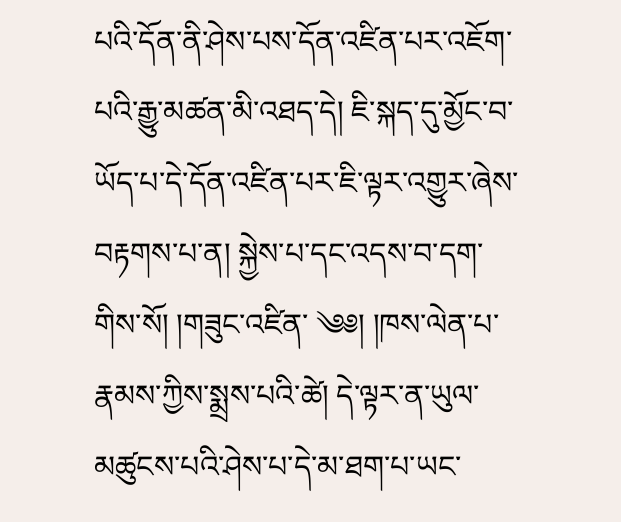པའི་དོན་ནི་ཤེས་པས་དོན་འཛིན་པར་འཇོག་པའི་རྒྱུ་མཚན་མི་འཐད་དེ། ཇི་སྐད་དུ་མྱོང་བ་ཡོད་པ་དེ་དོན་འཛིན་པར་ཇི་ལྟར་འགྱུར་ཞེས་བརྟགས་པ་ན། སྐྱེས་པ་དང་འདས་བ་དག་གིས་སོ། །གཟུང་འཛིན་ ༄༅། །ཁས་ལེན་པ་རྣམས་ཀྱིས་སྨྲས་པའི་ཚེ། དེ་ལྟར་ན་ཡུལ་མཚུངས་པའི་ཤེས་པ་དེ་མ་ཐག་པ་ཡང་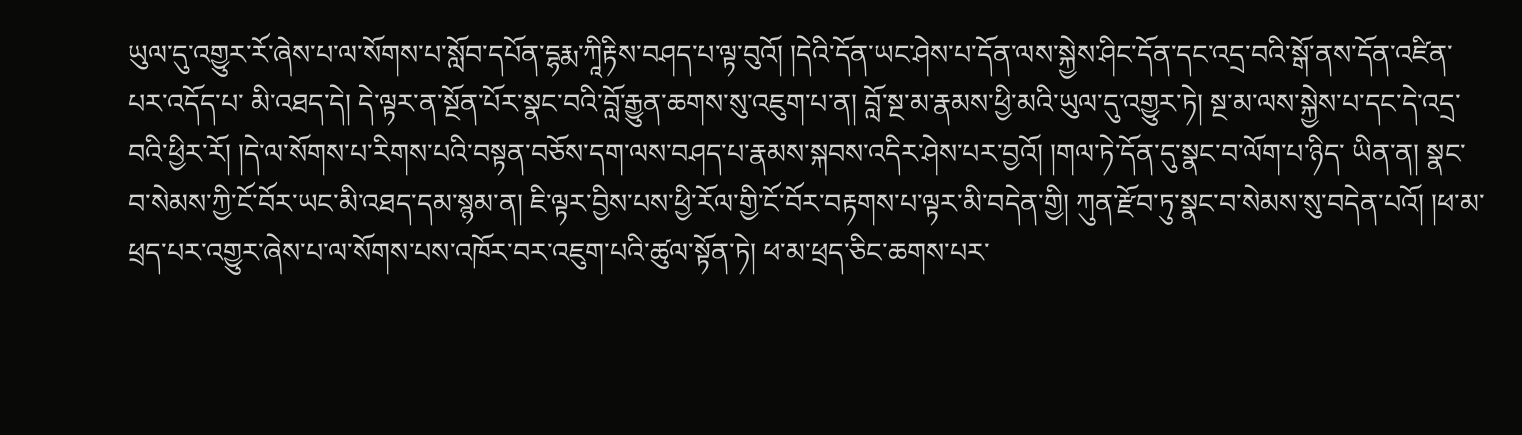ཡུལ་དུ་འགྱུར་རོ་ཞེས་པ་ལ་སོགས་པ་སློབ་དཔོན་དྷརྨ་ཀཱིརྟིས་བཤད་པ་ལྟ་བུའོ། །དེའི་དོན་ཡང་ཤེས་པ་དོན་ལས་སྐྱེས་ཤིང་དོན་དང་འདྲ་བའི་སྒོ་ནས་དོན་འཛིན་པར་འདོད་པ་ མི་འཐད་དེ། དེ་ལྟར་ན་སྔོན་པོར་སྣང་བའི་བློ་རྒྱུན་ཆགས་སུ་འཇུག་པ་ན། བློ་སྔ་མ་རྣམས་ཕྱི་མའི་ཡུལ་དུ་འགྱུར་ཏེ། སྔ་མ་ལས་སྐྱེས་པ་དང་དེ་འདྲ་བའི་ཕྱིར་རོ། །དེ་ལ་སོགས་པ་རིགས་པའི་བསྟན་བཅོས་དག་ལས་བཤད་པ་རྣམས་སྐབས་འདིར་ཤེས་པར་བྱའོ། །གལ་ཏེ་དོན་དུ་སྣང་བ་ལོག་པ་ཉིད་ ཡིན་ན། སྣང་བ་སེམས་ཀྱི་ངོ་བོར་ཡང་མི་འཐད་དམ་སྙམ་ན། ཇི་ལྟར་བྱིས་པས་ཕྱི་རོལ་གྱི་ངོ་བོར་བརྟགས་པ་ལྟར་མི་བདེན་གྱི། ཀུན་རྫོབ་ཏུ་སྣང་བ་སེམས་སུ་བདེན་པའོ། །ཕ་མ་ཕྲད་པར་འགྱུར་ཞེས་པ་ལ་སོགས་པས་འཁོར་བར་འཇུག་པའི་ཚུལ་སྟོན་ཏེ། ཕ་མ་ཕྲད་ཅིང་ཆགས་པར་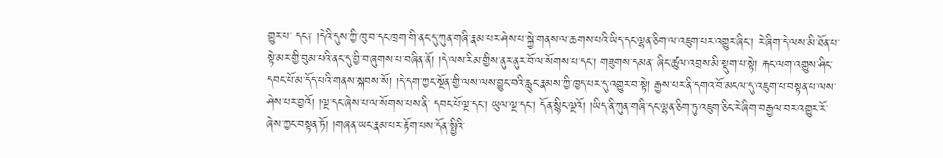གྱུར་པ་ དང༑ །དེའི་དུས་ཀྱི་ཁུ་བ་དང་ཁྲག་གི་ནང་དུ་ཀུན་གཞི་རྣམ་པར་ཤེས་པ་སྐྱེ་གནས་ལ་ཆགས་པའི་ཡིད་དང་ལྷན་ཅིག་ལ་འཇུག་པར་འགྱུར་ཞིང་། རེ་ཞིག་དེ་ལས་མི་ཐོན་པ་སྟེ་མར་གྱི་བུམ་པའི་ནང་དུ་བྱི་བ་ཞུགས་པ་བཞིན་ནོ། །དེ་ལས་རིམ་གྱིས་ནུར་ནུར་བོ་ལ་སོགས་པ་དང་། གཟུགས་དམན་ ཞིང་ཚུལ་འབྲས་མི་སྡུག་པ་སྟེ། རྐང་ལག་འགྱུས་ཤིང་དབང་པོ་མ་དོད་པའི་གནས་སྐབས་སོ། །དེ་དག་ཀྱང་སྔོན་གྱི་ལས་ལས་བྱུང་བའི་རླུང་རྣམས་ཀྱི་ཁྱད་པར་དུ་འགྱུར་བ་སྟེ། རྒྱས་པར་ནི་དགའ་བོ་མངལ་དུ་འཇུག་པ་བསྟན་པ་ལས་ཤེས་པར་བྱའོ། །ལྔ་དང་ཞེས་པ་ལ་སོགས་པས་ནི་ དབང་པོ་ལྔ་དང་། ཡུལ་ལྔ་དང་། དོན་སྙིང་ལྔའོ། །ཡིད་ནི་ཀུན་གཞི་དང་ལྷན་ཅིག་ཏུ་འཇུག་ཅིང་རེ་ཞིག་བརྒྱལ་བར་འགྱུར་རོ་ཞེས་ཀྱང་བསྟན་ཏོ། །གཞན་ཡང་རྣམ་པར་རྟོག་པས་དོན་སྤྱིའི་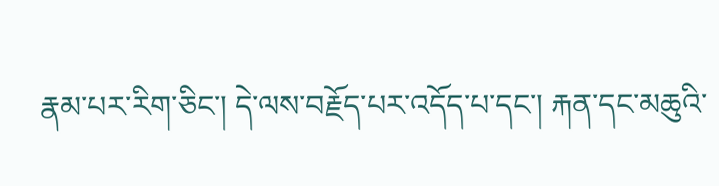རྣམ་པར་རིག་ཅིང་། དེ་ལས་བརྗོད་པར་འདོད་པ་དང་། རྐན་དང་མཆུའི་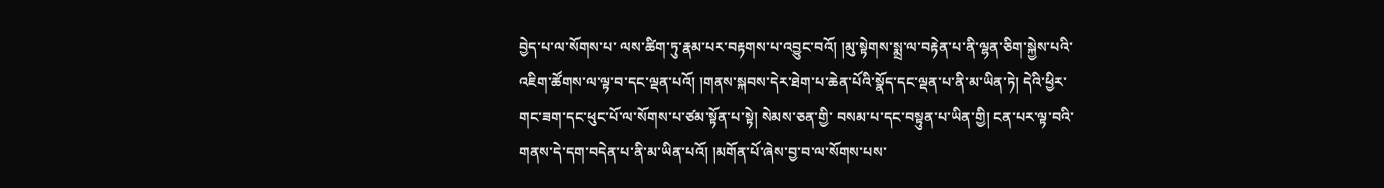བྱེད་པ་ལ་སོགས་པ་ ལས་ཚིག་ཏུ་རྣམ་པར་བརྟགས་པ་འབྱུང་བའོ། །མུ་སྟེགས་སྨྲ་ལ་བརྟེན་པ་ནི་ལྷན་ཅིག་སྐྱེས་པའི་འཇིག་ཚོགས་ལ་ལྟ་བ་དང་ལྡན་པའོ། །གནས་སྐབས་དེར་ཐེག་པ་ཆེན་པོའི་སྣོད་དང་ལྡན་པ་ནི་མ་ཡིན་ཏེ། དེའི་ཕྱིར་གང་ཟག་དང་ཕུང་པོ་ལ་སོགས་པ་ཙམ་སྟོན་པ་སྟེ། སེམས་ཅན་གྱི་ བསམ་པ་དང་བསྟུན་པ་ཡིན་གྱི། ངན་པར་ལྟ་བའི་གནས་དེ་དག་བདེན་པ་ནི་མ་ཡིན་པའོ། །མགོན་པོ་ཞེས་བྱ་བ་ལ་སོགས་པས་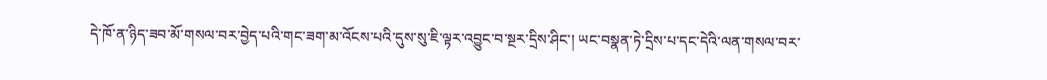དེ་ཁོ་ན་ཉིད་ཟབ་མོ་གསལ་བར་བྱེད་པའི་གང་ཟག་མ་འོངས་པའི་དུས་སུ་ཇི་ལྟར་འབྱུང་བ་སྔར་དྲིས་ཤིང་། ཡང་བསྣན་ཏེ་དྲིས་པ་དང་དེའི་ལན་གསལ་བར་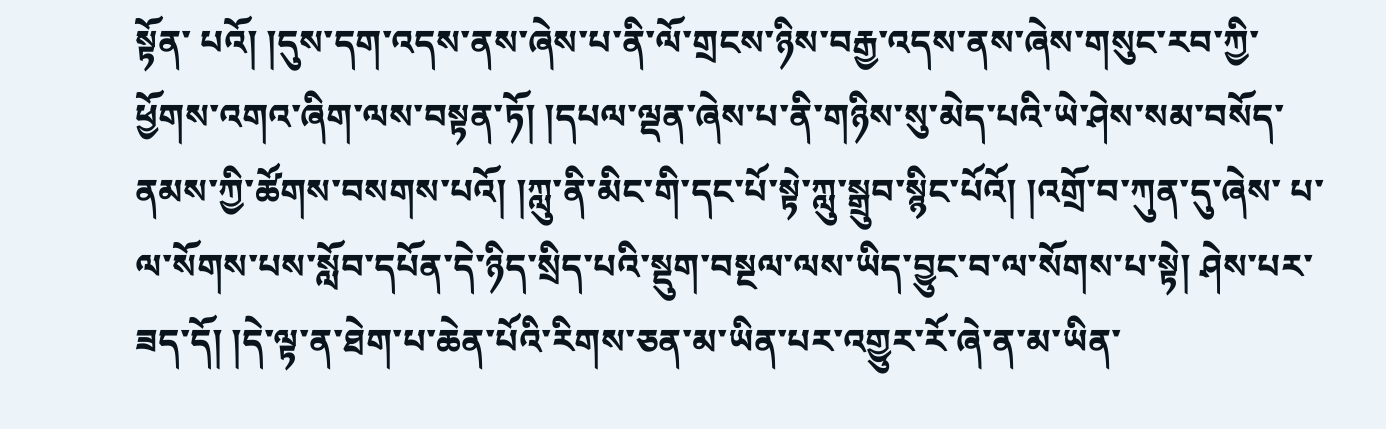སྟོན་ པའོ། །དུས་དག་འདས་ནས་ཞེས་པ་ནི་ལོ་གྲངས་ཉིས་བརྒྱ་འདས་ནས་ཞེས་གསུང་རབ་ཀྱི་ཕྱོགས་འགའ་ཞིག་ལས་བསྟན་ཏོ། །དཔལ་ལྡན་ཞེས་པ་ནི་གཉིས་སུ་མེད་པའི་ཡེ་ཤེས་སམ་བསོད་ནམས་ཀྱི་ཚོགས་བསགས་པའོ། །ཀླུ་ནི་མིང་གི་དང་པོ་སྟེ་ཀླུ་སྒྲུབ་སྙིང་པོའོ། །འགྲོ་བ་ཀུན་དུ་ཞེས་ པ་ལ་སོགས་པས་སློབ་དཔོན་དེ་ཉིད་སྲིད་པའི་སྡུག་བསྔལ་ལས་ཡིད་བྱུང་བ་ལ་སོགས་པ་སྟེ། ཤེས་པར་ཟད་དོ། །དེ་ལྟ་ན་ཐེག་པ་ཆེན་པོའི་རིགས་ཅན་མ་ཡིན་པར་འགྱུར་རོ་ཞེ་ན་མ་ཡིན་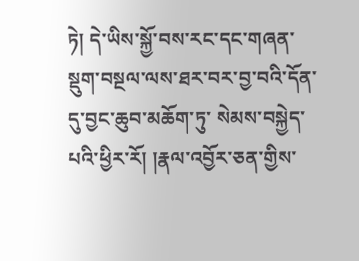ཏེ། དེ་ཡིས་སྐྱོ་བས་རང་དང་གཞན་སྡུག་བསྔལ་ལས་ཐར་བར་བྱ་བའི་དོན་དུ་བྱང་ཆུབ་མཆོག་ཏུ་ སེམས་བསྐྱེད་པའི་ཕྱིར་རོ། །རྣལ་འབྱོར་ཅན་གྱིས་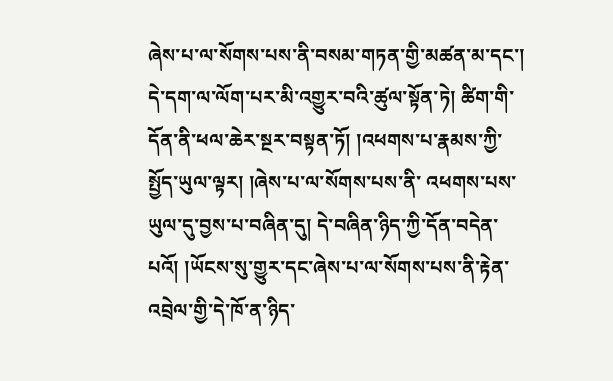ཞེས་པ་ལ་སོགས་པས་ནི་བསམ་གཏན་གྱི་མཚན་མ་དང་། དེ་དག་ལ་ལོག་པར་མི་འགྱུར་བའི་ཚུལ་སྟོན་ཏེ། ཚིག་གི་དོན་ནི་ཕལ་ཆེར་སྔར་བསྟན་ཏོ། །འཕགས་པ་རྣམས་ཀྱི་སྤྱོད་ཡུལ་ལྟར། །ཞེས་པ་ལ་སོགས་པས་ནི་ འཕགས་པས་ཡུལ་དུ་བྱས་པ་བཞིན་དུ། དེ་བཞིན་ཉིད་ཀྱི་དོན་བདེན་པའོ། །ཡོངས་སུ་གྱུར་དང་ཞེས་པ་ལ་སོགས་པས་ནི་རྟེན་འབྲེལ་གྱི་དེ་ཁོ་ན་ཉིད་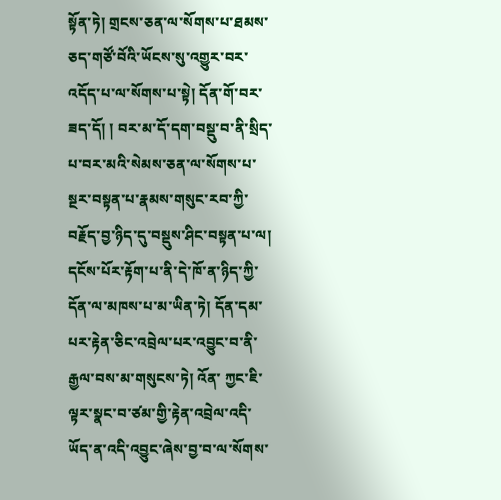སྟོན་ཏེ། གྲངས་ཅན་ལ་སོགས་པ་ཐམས་ཅད་གཙོ་བོའི་ཡོངས་སུ་འགྱུར་བར་འདོད་པ་ལ་སོགས་པ་སྟེ། དོན་གོ་བར་ཟད་དོ། ། བར་མ་དོ་དག་བསྡུ་བ་ནི་སྲིད་པ་བར་མའི་སེམས་ཅན་ལ་སོགས་པ་སྔར་བསྟན་པ་རྣམས་གསུང་རབ་ཀྱི་བརྗོད་བྱ་ཉིད་དུ་བསྡུས་ཤིང་བསྟན་པ་ལ། དངོས་པོར་རྟོག་པ་ནི་དེ་ཁོ་ན་ཉིད་ཀྱི་དོན་ལ་མཁས་པ་མ་ཡིན་ཏེ། དོན་དམ་པར་རྟེན་ཅིང་འབྲེལ་པར་འབྱུང་བ་ནི་རྒྱལ་བས་མ་གསུངས་ཏེ། འོན་ ཀྱང་ཇི་ལྟར་སྣང་བ་ཙམ་གྱི་རྟེན་འབྲེལ་འདི་ཡོད་ན་འདི་འབྱུང་ཞེས་བྱ་བ་ལ་སོགས་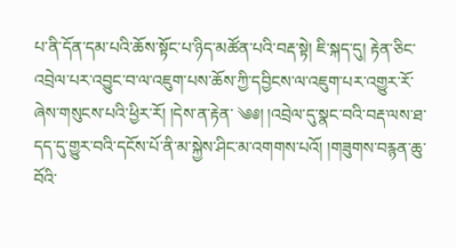པ་ནི་དོན་དམ་པའི་ཆོས་སྟོང་པ་ཉིད་མཚོན་པའི་བརྡ་སྟེ། ཇི་སྐད་དུ། རྟེན་ཅིང་འབྲེལ་པར་འབྱུང་བ་ལ་འཇུག་པས་ཆོས་ཀྱི་དབྱིངས་ལ་འཇུག་པར་འགྱུར་རོ་ཞེས་གསུངས་པའི་ཕྱིར་རོ། །དེས་ན་རྟེན་ ༄༅། །འབྲེལ་དུ་སྣང་བའི་བརྡ་ལས་ཐ་དད་དུ་གྱུར་བའི་དངོས་པོ་ནི་མ་སྐྱེས་ཤིང་མ་འགགས་པའོ། །གཟུགས་བརྙན་ཆུ་བོའི་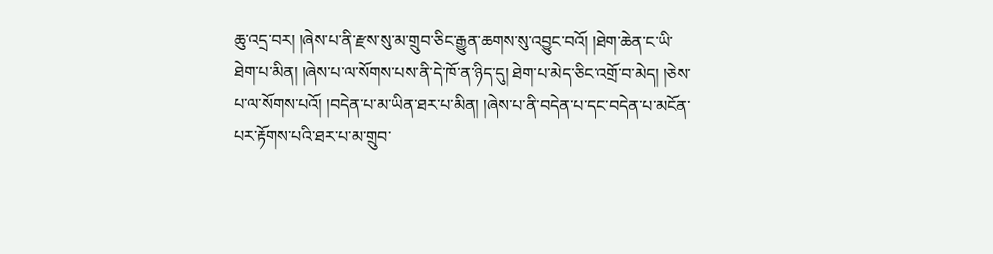ཆུ་འདྲ་བར། །ཞེས་པ་ནི་རྫས་སུ་མ་གྲུབ་ཅིང་རྒྱུན་ཆགས་སུ་འབྱུང་བའོ། །ཐེག་ཆེན་ང་ཡི་ཐེག་པ་མིན། །ཞེས་པ་ལ་སོགས་པས་ནི་དེ་ཁོ་ན་ཉིད་དུ། ཐེག་པ་མེད་ཅིང་འགྲོ་བ་མེད། །ཅེས་པ་ལ་སོགས་པའོ། །བདེན་པ་མ་ཡིན་ཐར་པ་མིན། །ཞེས་པ་ནི་བདེན་པ་དང་བདེན་པ་མངོན་པར་རྟོགས་པའི་ཐར་པ་མ་གྲུབ་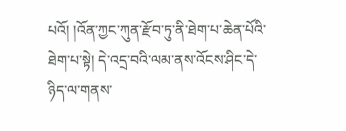པའོ། །འོན་ཀྱང་ཀུན་རྫོབ་ཏུ་ནི་ཐེག་པ་ཆེན་པོའི་ཐེག་པ་སྟེ། དེ་འདྲ་བའི་ལམ་ནས་འོངས་ཤིང་དེ་ཉིད་ལ་གནས་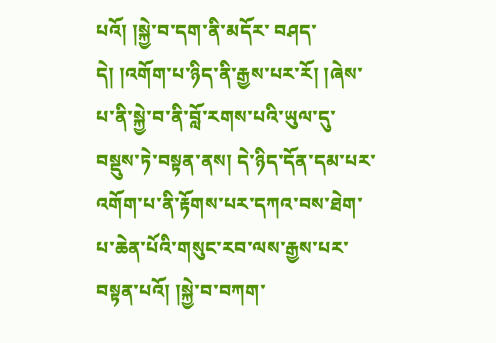པའོ། །སྐྱེ་བ་དག་ནི་མདོར་ བཤད་དེ། །འགོག་པ་ཉིད་ནི་རྒྱས་པར་རོ། །ཞེས་པ་ནི་སྐྱེ་བ་ནི་བློ་རགས་པའི་ཡུལ་དུ་བསྡུས་ཏེ་བསྟན་ནས། དེ་ཉིད་དོན་དམ་པར་འགོག་པ་ནི་རྟོགས་པར་དཀའ་བས་ཐེག་པ་ཆེན་པོའི་གསུང་རབ་ལས་རྒྱས་པར་བསྟན་པའོ། །སྐྱེ་བ་བཀག་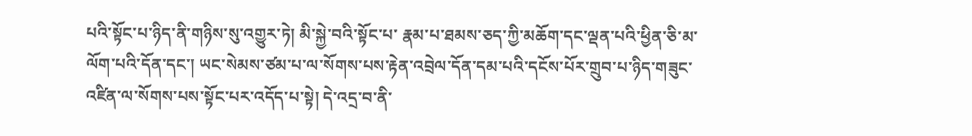པའི་སྟོང་པ་ཉིད་ནི་གཉིས་སུ་འགྱུར་ཏེ། མི་སྐྱེ་བའི་སྟོང་པ་ རྣམ་པ་ཐམས་ཅད་ཀྱི་མཆོག་དང་ལྡན་པའི་ཕྱིན་ཅི་མ་ལོག་པའི་དོན་དང་། ཡང་སེམས་ཙམ་པ་ལ་སོགས་པས་རྟེན་འབྲེལ་དོན་དམ་པའི་དངོས་པོར་གྲུབ་པ་ཉིད་གཟུང་འཛིན་ལ་སོགས་པས་སྟོང་པར་འདོད་པ་སྟེ། དེ་འདྲ་བ་ནི་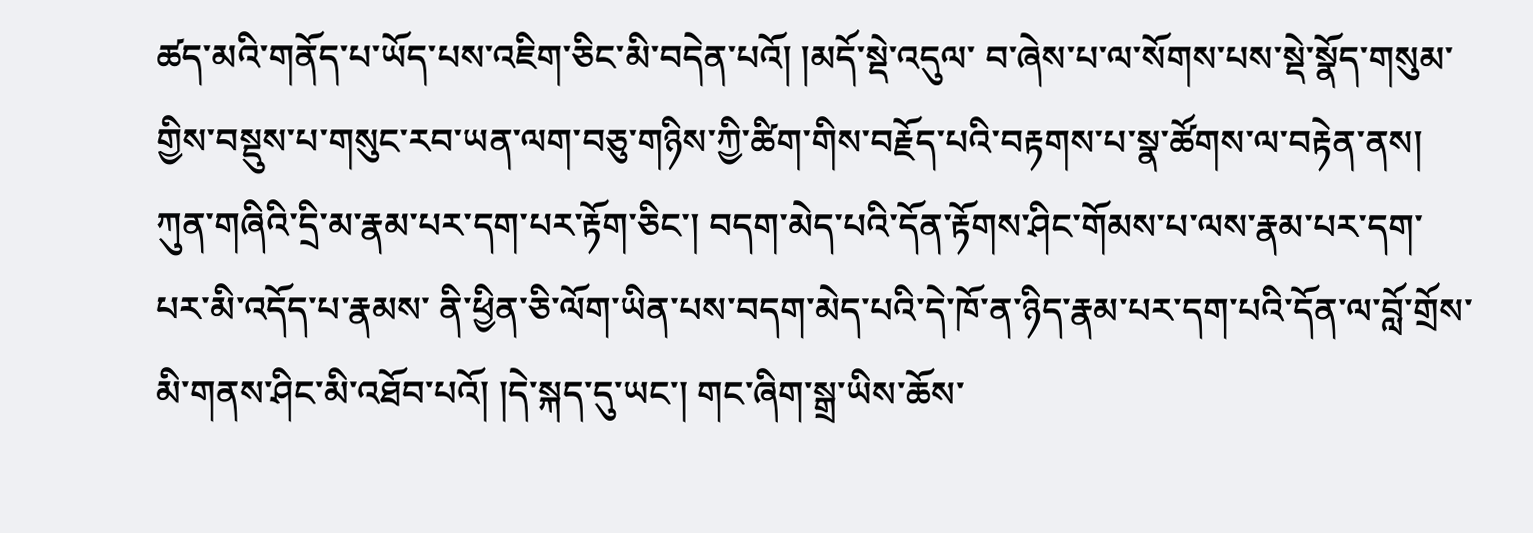ཚད་མའི་གནོད་པ་ཡོད་པས་འཇིག་ཅིང་མི་བདེན་པའོ། །མདོ་སྡེ་འདུལ་ བ་ཞེས་པ་ལ་སོགས་པས་སྡེ་སྣོད་གསུམ་གྱིས་བསྡུས་པ་གསུང་རབ་ཡན་ལག་བཅུ་གཉིས་ཀྱི་ཚིག་གིས་བརྗོད་པའི་བརྟགས་པ་སྣ་ཚོགས་ལ་བརྟེན་ནས། ཀུན་གཞིའི་དྲི་མ་རྣམ་པར་དག་པར་རྟོག་ཅིང་། བདག་མེད་པའི་དོན་རྟོགས་ཤིང་གོམས་པ་ལས་རྣམ་པར་དག་པར་མི་འདོད་པ་རྣམས་ ནི་ཕྱིན་ཅི་ལོག་ཡིན་པས་བདག་མེད་པའི་དེ་ཁོ་ན་ཉིད་རྣམ་པར་དག་པའི་དོན་ལ་བློ་གྲོས་མི་གནས་ཤིང་མི་འཐོབ་པའོ། །དེ་སྐད་དུ་ཡང་། གང་ཞིག་སྒྲ་ཡིས་ཆོས་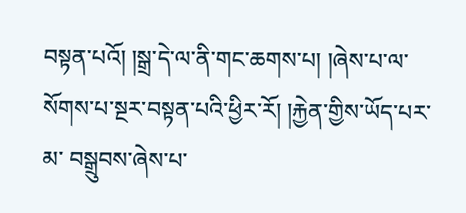བསྟན་པའོ། །སྒྲ་དེ་ལ་ནི་གང་ཆགས་པ། །ཞེས་པ་ལ་སོགས་པ་སྔར་བསྟན་པའི་ཕྱིར་རོ། །རྐྱེན་གྱིས་ཡོད་པར་མ་ བསྒྲུབས་ཞེས་པ་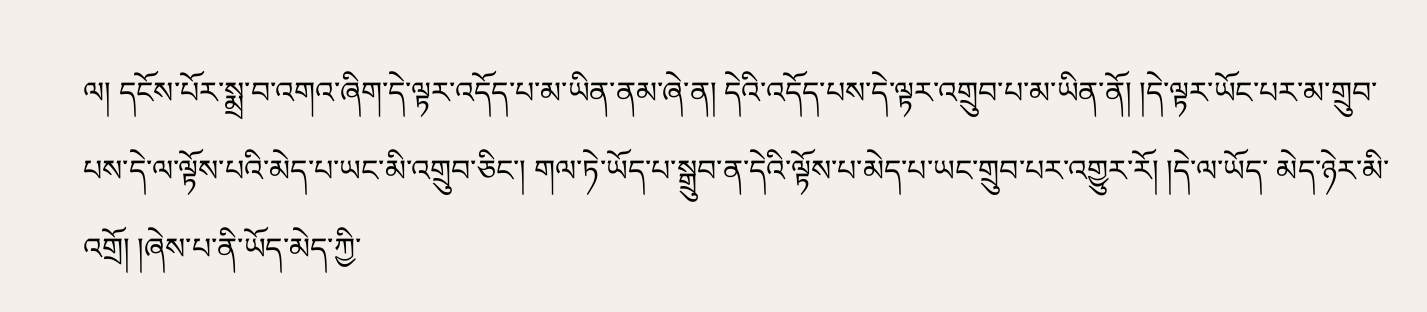ལ། དངོས་པོར་སྨྲ་བ་འགའ་ཞིག་དེ་ལྟར་འདོད་པ་མ་ཡིན་ནམ་ཞེ་ན། དེའི་འདོད་པས་དེ་ལྟར་འགྲུབ་པ་མ་ཡིན་ནོ། །དེ་ལྟར་ཡོང་པར་མ་གྲུབ་པས་དེ་ལ་ལྟོས་པའི་མེད་པ་ཡང་མི་འགྲུབ་ཅིང་། གལ་ཏེ་ཡོད་པ་སྒྲུབ་ན་དེའི་ལྟོས་པ་མེད་པ་ཡང་གྲུབ་པར་འགྱུར་རོ། །དེ་ལ་ཡོད་ མེད་ཉེར་མི་འགྲོ། །ཞེས་པ་ནི་ཡོད་མེད་ཀྱི་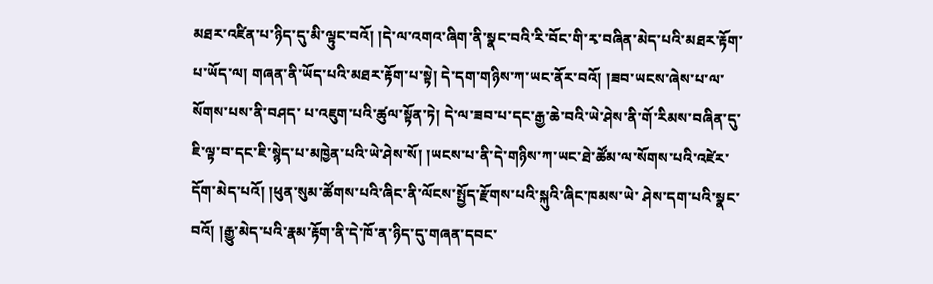མཐར་འཛིན་པ་ཉིད་དུ་མི་ལྟུང་བའོ། །དེ་ལ་འགའ་ཞིག་ནི་སྣང་བའི་རི་བོང་གི་རྭ་བཞིན་མེད་པའི་མཐར་རྟོག་པ་ཡོད་ལ། གཞན་ནི་ཡོད་པའི་མཐར་རྟོག་པ་སྟེ། དེ་དག་གཉིས་ཀ་ཡང་ནོར་བའོ། །ཟབ་ཡངས་ཞེས་པ་ལ་སོགས་པས་ནི་བཤད་ པ་འཇུག་པའི་ཚུལ་སྟོན་ཏེ། དེ་ལ་ཟབ་པ་དང་རྒྱ་ཆེ་བའི་ཡེ་ཤེས་ནི་གོ་རིམས་བཞིན་དུ་ཇི་ལྟ་བ་དང་ཇི་སྙེད་པ་མཁྱེན་པའི་ཡེ་ཤེས་སོ། །ཡངས་པ་ནི་དེ་གཉིས་ཀ་ཡང་ཐེ་ཚོམ་ལ་སོགས་པའི་འཛེར་དོག་མེད་པའོ། །ཕུན་སུམ་ཚོགས་པའི་ཞིང་ནི་ལོངས་སྤྱོད་རྫོགས་པའི་སྐུའི་ཞིང་ཁམས་ཡེ་ ཤེས་དག་པའི་སྣང་བའོ། །རྒྱུ་མེད་པའི་རྣམ་རྟོག་ནི་དེ་ཁོ་ན་ཉིད་དུ་གཞན་དབང་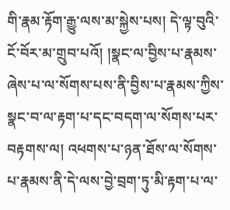གི་རྣམ་རྟོག་རྒྱུ་ལས་མ་སྐྱེས་པས། དེ་ལྟ་བུའི་ངོ་བོར་མ་གྲུབ་པའོ། །སྣང་ལ་བྱིས་པ་རྣམས་ཞེས་པ་ལ་སོགས་པས་ནི་བྱིས་པ་རྣམས་ཀྱིས་སྣང་བ་ལ་རྟག་པ་དང་བདག་ལ་སོགས་པར་བརྟགས་ལ། འཕགས་པ་ཉན་ཐོས་ལ་སོགས་པ་རྣམས་ནི་དེ་ལས་བྱེ་བྲག་ཏུ་མི་རྟག་པ་ལ་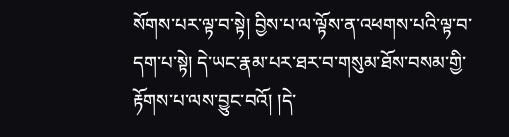སོགས་པར་ལྟ་བ་སྟེ། བྱིས་པ་ལ་ལྟོས་ན་འཕགས་པའི་ལྟ་བ་དག་པ་སྟེ། དེ་ཡང་རྣམ་པར་ཐར་བ་གསུམ་ཐོས་བསམ་གྱི་རྟོགས་པ་ལས་བྱུང་བའོ། །དེ་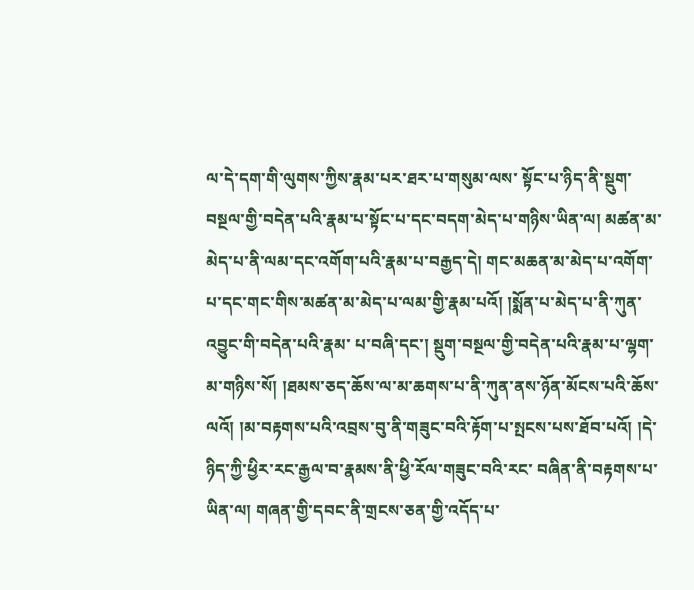ལ་དེ་དག་གི་ལུགས་ཀྱིས་རྣམ་པར་ཐར་པ་གསུམ་ལས་ སྟོང་པ་ཉིད་ནི་སྡུག་བསྔལ་གྱི་བདེན་པའི་རྣམ་པ་སྟོང་པ་དང་བདག་མེད་པ་གཉིས་ཡིན་ལ། མཚན་མ་མེད་པ་ནི་ལམ་དང་འགོག་པའི་རྣམ་པ་བརྒྱད་དེ། གང་མཆན་མ་མེད་པ་འགོག་པ་དང་གང་གིས་མཚན་མ་མེད་པ་ལམ་གྱི་རྣམ་པའོ། །སྨོན་པ་མེད་པ་ནི་ཀུན་འབྱུང་གི་བདེན་པའི་རྣམ་ པ་བཞི་དང་། སྡུག་བསྔལ་གྱི་བདེན་པའི་རྣམ་པ་ལྷག་མ་གཉིས་སོ། །ཐམས་ཅད་ཆོས་ལ་མ་ཆགས་པ་ནི་ཀུན་ནས་ཉོན་མོངས་པའི་ཆོས་ལའོ། །མ་བརྟགས་པའི་འབྲས་བུ་ནི་གཟུང་བའི་རྟོག་པ་སྤངས་པས་ཐོབ་པའོ། །དེ་ཉིད་ཀྱི་ཕྱིར་རང་རྒྱལ་བ་རྣམས་ནི་ཕྱི་རོལ་གཟུང་བའི་རང་ བཞིན་ནི་བརྟགས་པ་ཡིན་ལ། གཞན་གྱི་དབང་ནི་གྲངས་ཅན་གྱི་འདོད་པ་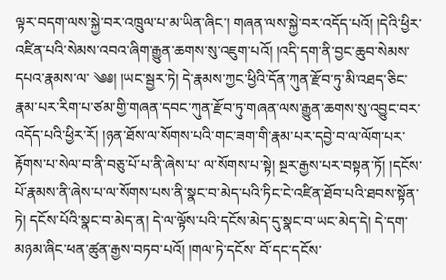ལྟར་བདག་ལས་སྐྱེ་བར་འཁྲུལ་པ་མ་ཡིན་ཞིང་། གཞན་ལས་སྐྱེ་བར་འདོད་པའོ། །དེའི་ཕྱིར་འཛིན་པའི་སེམས་འབའ་ཞིག་རྒྱུན་ཆགས་སུ་འཇུག་པའོ། །འདི་དག་ནི་བྱང་ཆུབ་སེམས་དཔའ་རྣམས་ལ་ ༄༅། །ཡང་སྦྱར་ཏེ། དེ་རྣམས་ཀྱང་ཕྱིའི་དོན་ཀུན་རྫོབ་ཏུ་མི་འཐད་ཅིང་རྣམ་པར་རིག་པ་ཙམ་གྱི་གཞན་དབང་ཀུན་རྫོབ་ཏུ་གཞན་ལས་རྒྱུན་ཆགས་སུ་འབྱུང་བར་འདོད་པའི་ཕྱིར་རོ། །ཉན་ཐོས་ལ་སོགས་པའི་གང་ཟག་གི་རྣམ་པར་དབྱེ་བ་ལ་ལོག་པར་རྟོགས་པ་སེལ་བ་ནི་བཅུ་པོ་པ་ནི་ཞེས་པ་ ལ་སོགས་པ་སྟེ། སྔར་རྒྱས་པར་བསྟན་ཏོ། །དངོས་པོ་རྣམས་ནི་ཞེས་པ་ལ་སོགས་པས་ནི་སྣང་བ་མེད་པའི་ཏིང་ངེ་འཛིན་ཐོབ་པའི་ཐབས་སྟོན་ཏེ། དངོས་པོའི་སྣང་བ་མེད་ན། དེ་ལ་ལྟོས་པའི་དངོས་མེད་དུ་སྣང་བ་ཡང་མེད་དེ། དེ་དག་མཉམ་ཞིང་ཕན་ཚུན་རྒྱས་བཏབ་པའོ། །གལ་ཏེ་དངོས་ བོ་དང་དངོས་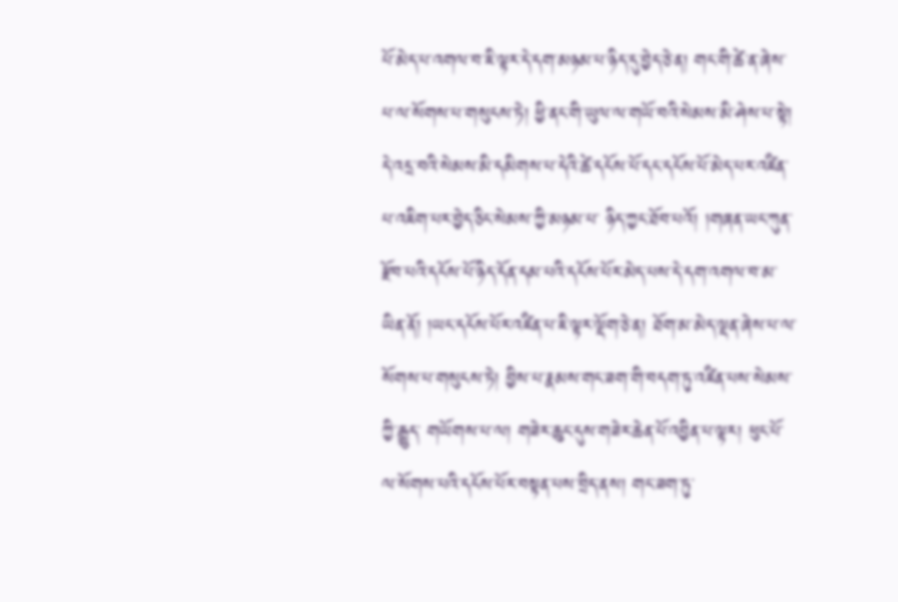པོ་མེད་པ་འགལ་བ་ཇི་ལྟར་དེ་དག་མཉམ་པ་ཉིད་དུ་བྱེད་ཅེ་ན། གང་གི་ཚེ་ན་ཞེས་པ་ལ་སོགས་པ་གསུངས་ཏེ། ཕྱི་ནང་གི་ཡུལ་ལ་གཡོ་བའི་སེམས་མི་ཤེས་པ་སྟེ། དེ་འདྲ་བའི་སེམས་མི་དམིགས་པ་དེའི་ཚེ་དངོས་པོ་དང་དངོས་པོ་མེད་པར་འཛིན་པ་འཇིག་པར་བྱེད་ཅིང་སེམས་ཀྱི་མཉམ་པ་ ཉིད་ཀྱང་ཐོབ་པའོ། །གཞན་ཡང་ཀུན་རྫོབ་པའི་དངོས་པོ་ཉིད་དོན་དམ་པའི་དངོས་པོར་མེད་པས་དེ་དག་འགལ་བ་མ་ཡིན་ནོ། །ཡང་དངོས་པོར་འཛིན་པ་ཇི་ལྟར་ལྡོག་ཅེ་ན། ཐོག་མ་མེད་ལྡན་ཞེས་པ་ལ་སོགས་པ་གསུངས་ཏེ། བྱིས་པ་རྣམས་གང་ཟག་གི་བདག་ཏུ་འཛིན་པས་སེམས་ཀྱི་རྒྱུད་ གཡོགས་པ་ལ། གཟེར་ཆུང་དུས་གཟེར་ཆེན་པོ་འབྱིན་པ་ལྟར། ཕུང་པོ་ལ་སོགས་པའི་དངོས་པོར་བསྟན་པས་བྲིད་ནས། གང་ཟག་ཏུ་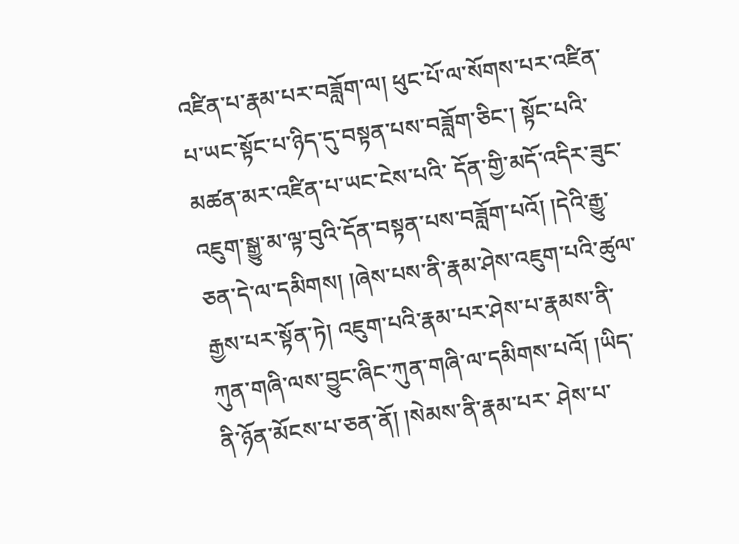འཛིན་པ་རྣམ་པར་བཟློག་ལ། ཕུང་པོ་ལ་སོགས་པར་འཛིན་པ་ཡང་སྟོང་པ་ཉིད་དུ་བསྟན་པས་བཟློག་ཅིང་། སྟོང་པའི་མཚན་མར་འཛིན་པ་ཡང་ངེས་པའི་ དོན་གྱི་མདོ་འདིར་ཟུང་འཇུག་སྒྱུ་མ་ལྟ་བུའི་དོན་བསྟན་པས་བཟློག་པའོ། །དེའི་རྒྱུ་ཅན་དེ་ལ་དམིགས། །ཞེས་པས་ནི་རྣམ་ཤེས་འཇུག་པའི་ཚུལ་རྒྱས་པར་སྟོན་ཏེ། འཇུག་པའི་རྣམ་པར་ཤེས་པ་རྣམས་ནི་ཀུན་གཞི་ལས་བྱུང་ཞིང་ཀུན་གཞི་ལ་དམིགས་པའོ། །ཡིད་ནི་ཉོན་མོངས་པ་ཅན་ནོ། །སེམས་ནི་རྣམ་པར་ ཤེས་པ་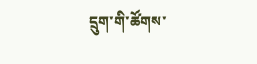དྲུག་གི་ཚོགས་